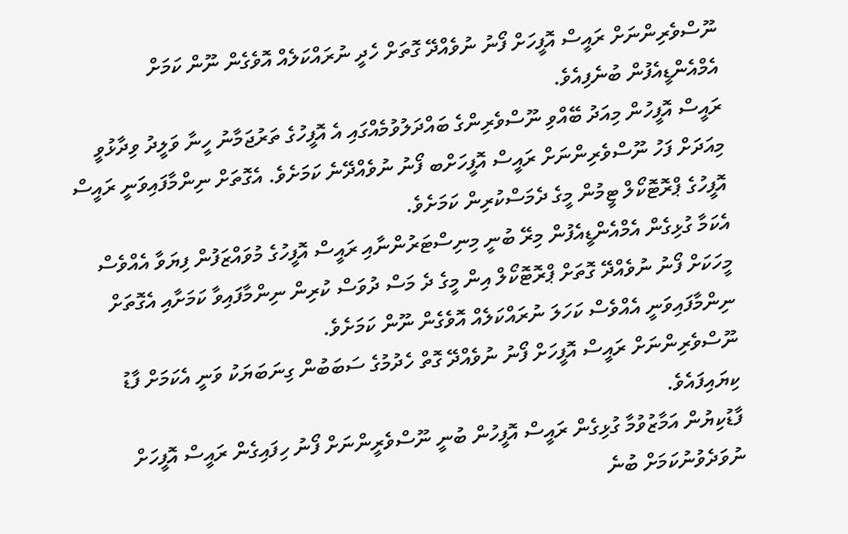ނޫސްވެރިންނަށް ރައީސް އޮފީހަށް ފޯނު ނުވެއްދޭ ގޮތަށް ހެދީ ނުރައްކަލެއް އޮވެގެން ނޫން ކަމަށް އެމްއެންޑީއެފުން ބުނެފިއެވެ.
ރައީސް އޮފީހުން މިއަދު ބޭއްވި ނޫސްވެރިންގެ ބައްދަލުވުމެއްގައި އެ އޮފީހުގެ ތަރުޖަމާނު ހީނާ ވަލީދު ވިދާޅުވީ މިއަދަށް ފަހު ނޫސްވެރިންނަށް ރައީސް އޮފީހަށްބ ފޯނު ނުވެއްދޭނެ ކަމަށެވެ. އެގޮތަށް ނިންމާފައިވަނީ ރައީސް އޮފީހުގެ ޕްރޮޓޮކޯލް ޓީމުން މީގެ ދެމަސްކުރިން ކަމަށެވެ.
އެކަމާ ގުޅިގެން އެމްއެންޑީއެފުން މިރޭ ބުނީ މިނިސްޓަރުންނާއި ރައީސް އޮފީހުގެ މުވައްޒަފުން ފިޔަވާ އެއްވެސް މީހަކަށް ފޯނު ނުވެއްދޭ ގޮތަށް ޕްރޮޓޮކޯލް އިން މީގެ ދެ މަސް ދުވަސް ކުރިން ނިންމާފައިވާ ކަމަށާއި އެގޮތަށް ނިންމާފައިވަނީ އެއްވެސް ކަހަލަ ނުރައްކަލެއް އޮވެގެން ނޫން ކަމަށެވެ.
ނޫސްވެރިންނަށް ރައީސް އޮފީހަށް ފޯނު ނުވެއްދޭ ގޮތް ހެދުމުގެ ސަބަބުން ގިނަބަޔަކު ވަނީ އެކަމަށް ފާޑު ކިޔައިފައެވެ.
ފާޑުކިޔުން އަމާޒުވުމާ ގުޅިގެން ރައީސް އޮފީހުން ބުނީ ނޫސްވެރީންނަށް ފޯނު ހިފައިގެން ރައީސް އޮފީހަށް ނުވަދެވުނުކަމަށް ބުނެ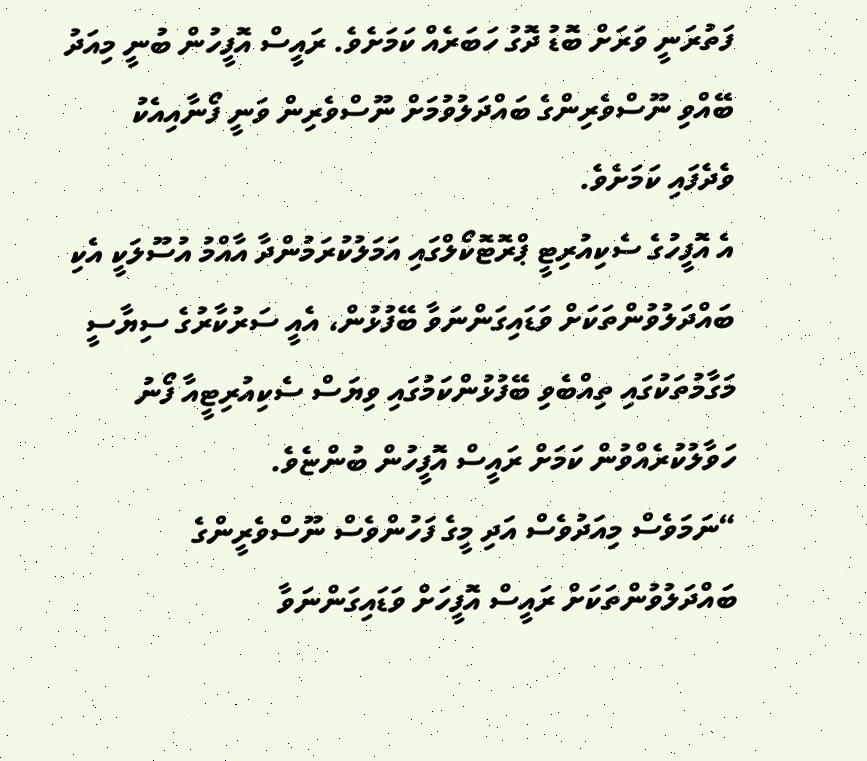ފަތުރަނީ ވަރަށް ބޮޑު ދޮގު ހަބަރެއް ކަމަށެވެ. ރައީސް އޮފީހުން ބުނީ މިއަދު ބޭއްވި ނޫސްވެރިންގެ ބައްދަލުވުމަށް ނޫސްވެރިން ވަނީ ފޯނާއިއެކު ވެދެފައި ކަމަށެވެ.
އެ އޮފީހުގެ ސެކިއުރިޓީ ޕްރޮޓޮކޯލްގައި އަމަލުކުރަމުންދާ އާއްމު އުސޫލަކީ އެކި ބައްދަލުވުންތަކަށް ވަޑައިގަންނަވާ ބޭފުޅުން، އެއީ ސަރުކާރުގެ ސިޔާސީ މަގާމުތަކުގައި ތިއްބެވި ބޭފުޅުންކަމުގައި ވިޔަސް ސެކިއުރިޓީއާ ފޯނު ހަވާލުކުރެއްވުން ކަމަށް ރައީސް އޮފީހުން ބުންޏެވެ.
“ނަމަވެސް މިއަދުވެސް އަދި މީގެ ފަހުންވެސް ނޫސްވެރީންގެ ބައްދަލުވުންތަކަށް ރައީސް އޮފީހަށް ވަޑައިގަންނަވާ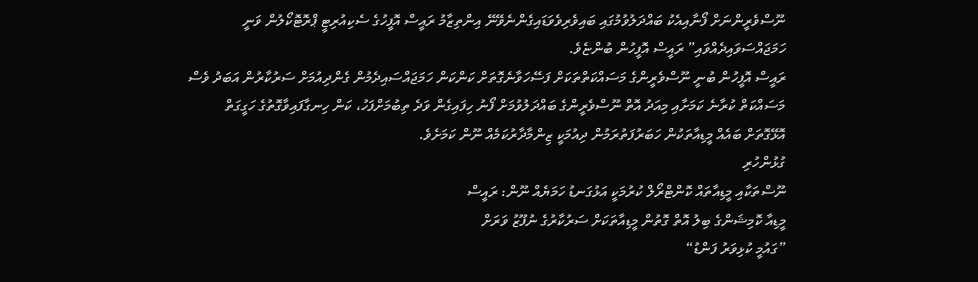ނޫސްވެރީންނަށް ފޯނާއިއެކު ބައްދަލުވުމުގައި ބައިވެރިވެވަޑައިގެންނެވޭނޭ އިންތިޒާމު ރައީސް އޮފީހުގެ ސެކިއުރިޓީ ޕްރޮޓޮކޯލުން ވަނީ ހަމަޖައްސަވައިދެއްވައި” ރައީސް އޮފީހުން ބުންޏެވެ.
ރައީސް އޮފީހުން ބުނީ ނޫސްވެރީންގެ މަސައްކަތްތަކަށް ފަސޭހަވާނެގޮތަށް ކަންކަން ހަމަޖައްސައިދެމުން ގެންދިއުމަށް ސަރުކާރުން އަބަދު ވެސް މަސައްކަތް ކުރާނެ ކަމަށާއި މިއަދު އޮތް ނޫސްވެރީންގެ ބައްދަލުވުމަށް ފޯނު ހިފައިގެން ވަދެ ތިބުމަށްފަހު، ކަން ހިނގާފައިވާގޮތުގެ ހަގީގަތް އޮޅޭގޮތަށް ބައެއް މީޑިއާތަކުން ހަބަރުފަތުރަމުން ދިއުމަކީ ޒިންމާދާރުކަމެއް ނޫން ކަމަށެވެ.
ގުޅުންހުރި
ނޫސްތަކާއި މީޑިއާތައް ކޮންޓްރޯލް ކުރުމަކީ އަޅުގަނޑު ހަމަޔެއް ނޫން: ރައީސް
މީޑިއާ ކޮމިޝަންގެ ބިލު އޮތް ގޮތުން މީޑިއާތަކަށް ސަރުކާރުގެ ނުފޫޒު ވަރަށް
”ގައުމީ ކުޅިވަރު ފަންޑު“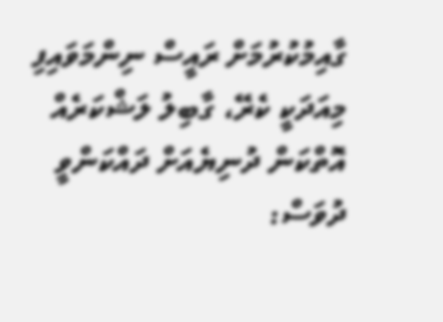ގާއިމުކުރުމަށް ރައީސް ނިންމަވައިފި
މިއަދަކީ ކެރޭ، ގާބިލު ލަޝްކަރެއް އޮތްކަން ދުނިޔެއަށް ދައްކަންވީ ދުވަސް: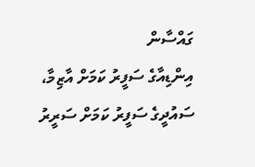ގައްސާން
އިންޑިއާގެ ސަފީރު ކަމަށް އާޒިމާ، ސައުދީގެ ސަފީރު ކަމަށް ސަރީރު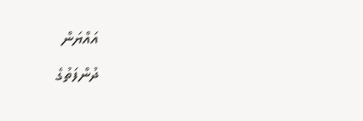އައްޔަން
ދުންފަތުގެ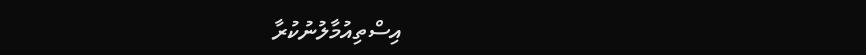އިސްތިއުމާލުނުކުރާ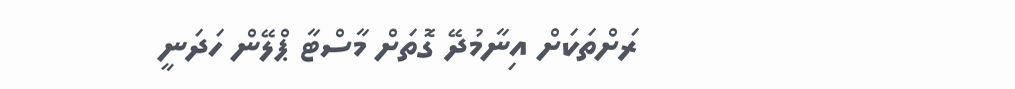ރަށްތަކަށް އިނާމުދޭ ގޮތަށް މާސްޓާ ޕްލޭން ހަދަނީ